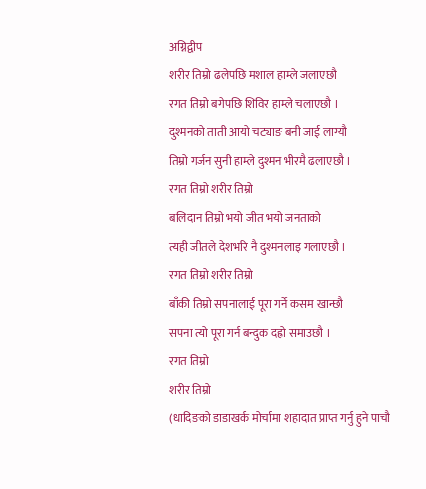अग्निद्वीप
शरीर तिम्रो ढलेपछि मशाल हाम्ले जलाएछौ
रगत तिम्रो बगेपछि शिविर हाम्ले चलाएछौ ।
दुश्मनको ताती आयो चट्याङ बनी जाई लाग्यौ
तिम्रो गर्जन सुनी हाम्ले दुश्मन भीरमै ढलाएछौ ।
रगत तिम्रो शरीर तिम्रो
बलिदान तिम्रो भयो जीत भयो जनताको
त्यही जीतले देशभरि नै दुश्मनलाइ गलाएछौ ।
रगत तिम्रो शरीर तिम्रो
बाँकी तिम्रो सपनालाई पूरा गर्ने कसम खान्छौ
सपना त्यो पूरा गर्न बन्दुक दह्रो समाउछौ ।
रगत तिम्रो
शरीर तिम्रो
(धादिङको डाडाखर्क मोर्चामा शहादात प्राप्त गर्नु हुने पाचौ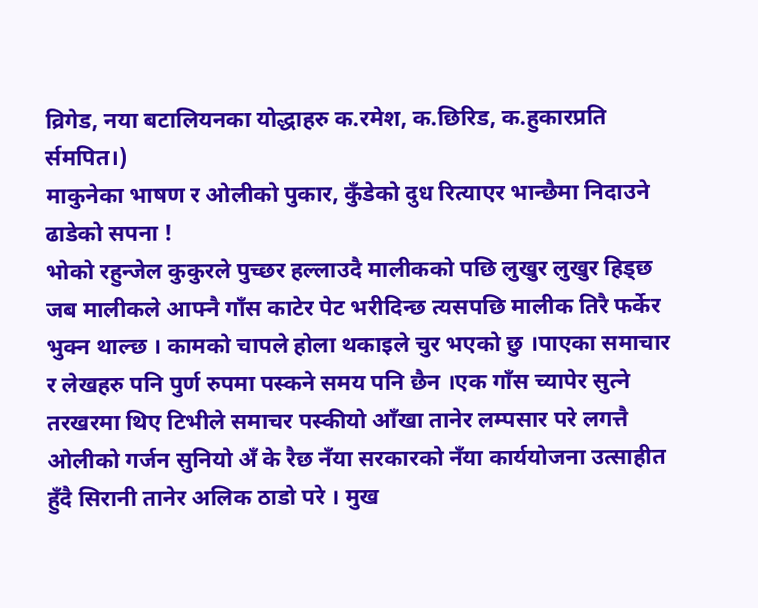व्रिगेड, नया बटालियनका योद्धाहरु क.रमेश, क.छिरिड, क.हुकारप्रति र्समपित।)
माकुनेका भाषण र ओलीको पुकार, कुँडेको दुध रित्याएर भान्छैमा निदाउने ढाडेको सपना !
भोको रहुन्जेल कुकुरले पुच्छर हल्लाउदै मालीकको पछि लुखुर लुखुर हिड्छ जब मालीकले आफ्नै गाँस काटेर पेट भरीदिन्छ त्यसपछि मालीक तिरै फर्केर भुक्न थाल्छ । कामको चापले होला थकाइले चुर भएको छु ।पाएका समाचार र लेखहरु पनि पुर्ण रुपमा पस्कने समय पनि छैन ।एक गाँस च्यापेर सुत्ने तरखरमा थिए टिभीले समाचर पस्कीयो आँखा तानेर लम्पसार परे लगत्तै ओलीको गर्जन सुनियो अँ के रैछ नँया सरकारको नँया कार्ययोजना उत्साहीत हुँदै सिरानी तानेर अलिक ठाडो परे । मुख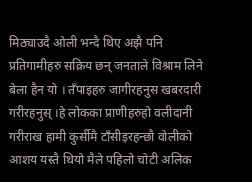मिठ्याउदै ओली भन्दै थिए अझै पनि प्रतिगामीहरु सक्रिय छन् जनताले विश्राम लिने बेला हैन यो । तँपाइहरु जागीरहनुस खबरदारी गरीरहनुस् ।हे लोकका प्राणीहरुहो वलीदानी गरीराख हामी कुर्सीमै टाँसीइरहन्छौ वोलीको आशय यस्तै थियो मैले पहिलो चोटी अलिक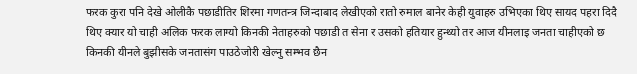फरक कुरा पनि देखे ओलीकै पछाडीतिर शिरमा गणतन्त्र जिन्दाबाद लेखीएको रातो रुमाल बानेर केही युवाहरु उभिएका थिए सायद पहरा दिदै थिए क्यार यो चाही अलिक फरक लाग्यो किनकी नेताहरुको पछाडी त सेना र उसको हतियार हुन्थ्यो तर आज यीनलाइ जनता चाहीएको छ किनकी यीनले बुझीसके जनतासंग पाउठेजोरी खेल्नु सम्भव छैन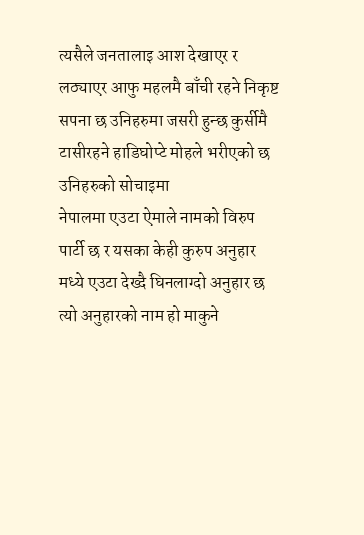त्यसैले जनतालाइ आश देखाएर र लठ्याएर आफु महलमै बाँची रहने निकृष्ट सपना छ उनिहरुमा जसरी हुन्छ कुर्सीमै टासीरहने हाडिघोप्टे मोहले भरीएको छ उनिहरुको सोचाइमा
नेपालमा एउटा ऐमाले नामको विरुप पार्टी छ र यसका केही कुरुप अनुहार मध्ये एउटा देख्दै घिनलाग्दो अनुहार छ त्यो अनुहारको नाम हो माकुने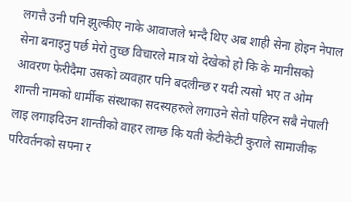लगत्तै उनी पनि झुल्कीए नाके आवाजले भन्दै थिए अब शाही सेना होइन नेपाल सेना बनाइनु पर्छ मेरो तुच्छ विचारले मात्र यो देखेको हो कि के मानीसको आवरण फेरीदैमा उसको व्यवहार पनि बदलीन्छ र यदी त्यसो भए त ओम शान्ती नामको धार्मीक संस्थाका सदस्यहरुले लगाउने सेतो पहिरन सबै नेपाली लाइ लगाइदिउन शान्तीको वाहर लाग्छ कि यती केटीकेटी कुराले सामाजीक परिवर्तनको सपना र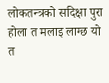लोकतन्त्रको सदिक्षा पुरा होला त मलाइ लाग्छ यो त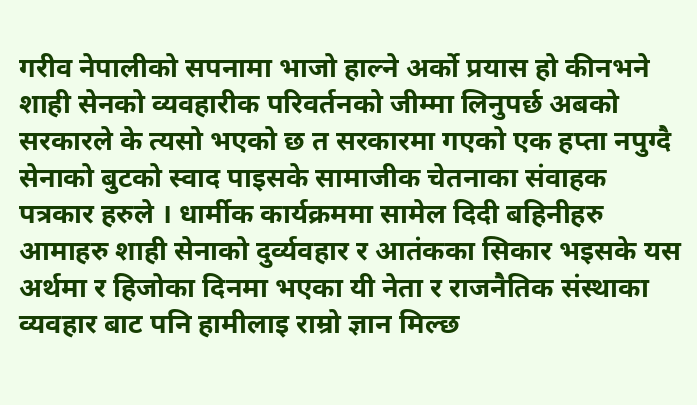गरीव नेपालीको सपनामा भाजो हाल्ने अर्को प्रयास हो कीनभने शाही सेनको व्यवहारीक परिवर्तनको जीम्मा लिनुपर्छ अबको सरकारले के त्यसो भएको छ त सरकारमा गएको एक हप्ता नपुग्दै सेनाको बुटको स्वाद पाइसके सामाजीक चेतनाका संवाहक पत्रकार हरुले । धार्मीक कार्यक्रममा सामेल दिदी बहिनीहरु आमाहरु शाही सेनाको दुर्व्यवहार र आतंकका सिकार भइसके यस अर्थमा र हिजोका दिनमा भएका यी नेता र राजनैतिक संस्थाका व्यवहार बाट पनि हामीलाइ राम्रो ज्ञान मिल्छ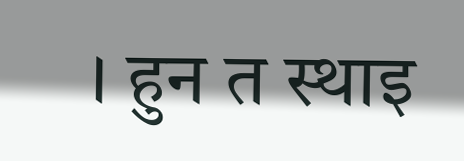। हुन त स्थाइ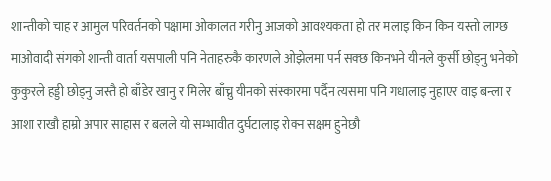शान्तीको चाह र आमुल परिवर्तनको पक्षामा ओकालत गरीनु आजको आवश्यकता हो तर मलाइ किन किन यस्तो लाग्छ माओवादी संगको शान्ती वार्ता यसपाली पनि नेताहरुकै कारणले ओझेलमा पर्न सक्छ किनभने यीनले कुर्सी छोड्नु भनेको कुकुरले हड्डी छोड्नु जस्तै हो बाँडेर खानु र मिलेर बाँच्नु यीनको संस्कारमा पर्दैन त्यसमा पनि गधालाइ नुहाएर वाइ बन्ला र आशा राखौ हाम्रो अपार साहास र बलले यो सम्भावीत दुर्घटालाइ रोक्न सक्षम हुनेछौ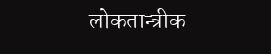लोकतान्त्रीक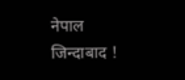नेपाल जिन्दाबाद !